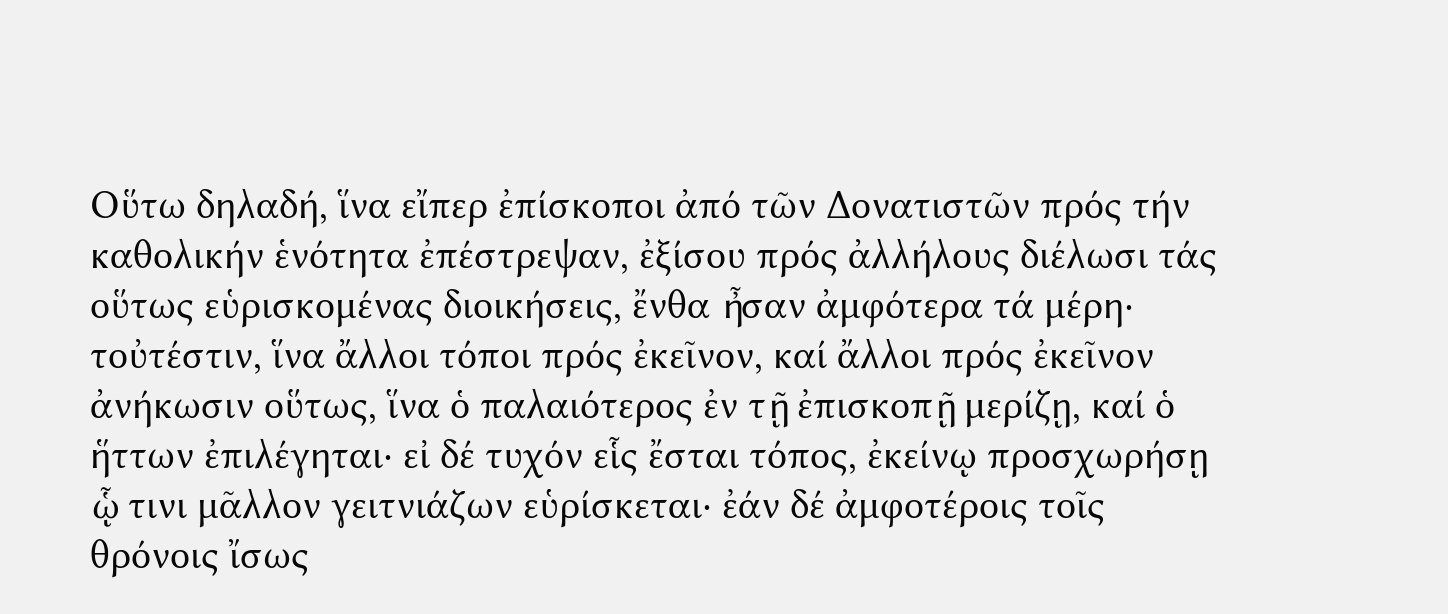Οὕτω δηλαδή, ἵνα εἴπερ ἐπίσκοποι ἀπό τῶν Δονατιστῶν πρός τήν καθολικήν ἑνότητα ἐπέστρεψαν, ἐξίσου πρός ἀλλήλους διέλωσι τάς οὕτως εὑρισκομένας διοικήσεις, ἔνθα ἦσαν ἀμφότερα τά μέρη· τοὐτέστιν, ἵνα ἄλλοι τόποι πρός ἐκεῖνον, καί ἄλλοι πρός ἐκεῖνον ἀνήκωσιν οὕτως, ἵνα ὁ παλαιότερος ἐν τῇ ἐπισκοπῇ μερίζῃ, καί ὁ ἥττων ἐπιλέγηται· εἰ δέ τυχόν εἷς ἔσται τόπος, ἐκείνῳ προσχωρήσῃ ᾧ τινι μᾶλλον γειτνιάζων εὑρίσκεται· ἐάν δέ ἀμφοτέροις τοῖς θρόνοις ἴσως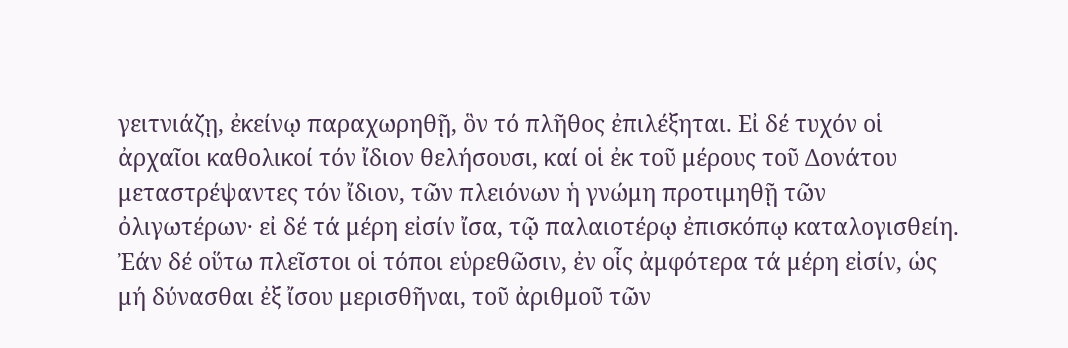γειτνιάζῃ, ἐκείνῳ παραχωρηθῇ, ὃν τό πλῆθος ἐπιλέξηται. Εἰ δέ τυχόν οἱ ἀρχαῖοι καθολικοί τόν ἴδιον θελήσουσι, καί οἱ ἐκ τοῦ μέρους τοῦ Δονάτου μεταστρέψαντες τόν ἴδιον, τῶν πλειόνων ἡ γνώμη προτιμηθῇ τῶν ὀλιγωτέρων· εἰ δέ τά μέρη εἰσίν ἴσα, τῷ παλαιοτέρῳ ἐπισκόπῳ καταλογισθείη. Ἐάν δέ οὕτω πλεῖστοι οἱ τόποι εὑρεθῶσιν, ἐν οἷς ἀμφότερα τά μέρη εἰσίν, ὡς μή δύνασθαι ἐξ ἴσου μερισθῆναι, τοῦ ἀριθμοῦ τῶν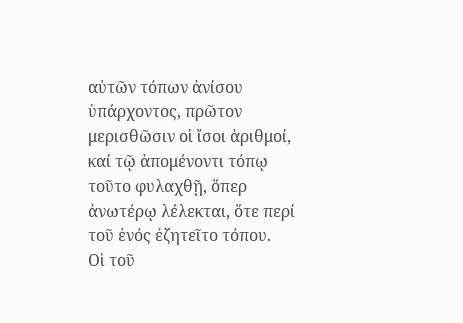αὐτῶν τόπων ἀνίσου ὑπάρχοντος, πρῶτον μερισθῶσιν οἱ ἴσοι ἀριθμοί, καί τῷ ἀπομένοντι τόπῳ τοῦτο φυλαχθῇ, ὅπερ ἀνωτέρῳ λέλεκται, ὅτε περί τοῦ ἑνός ἐζητεῖτο τόπου.
Οἱ τοῦ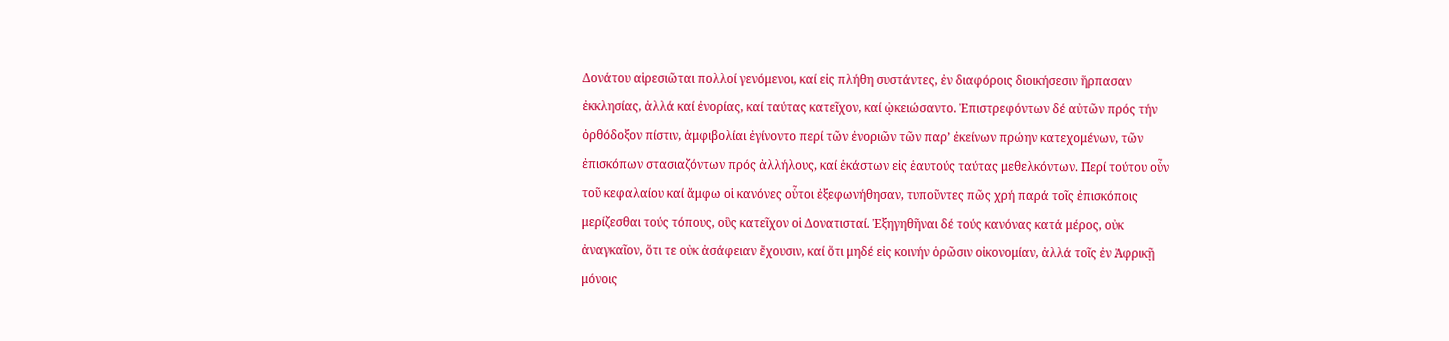Δονάτου αἱρεσιῶται πολλοί γενόμενοι, καί εἰς πλήθη συστάντες, ἐν διαφόροις διοικήσεσιν ἥρπασαν ἐκκλησίας, ἀλλά καί ἐνορίας, καί ταύτας κατεῖχον, καί ᾠκειώσαντο. Ἐπιστρεφόντων δέ αὐτῶν πρός τήν ὀρθόδοξον πίστιν, ἀμφιβολίαι ἐγίνοντο περί τῶν ἐνοριῶν τῶν παρ’ ἐκείνων πρώην κατεχομένων, τῶν ἐπισκόπων στασιαζόντων πρός ἀλλήλους, καί ἑκάστων εἰς ἑαυτούς ταύτας μεθελκόντων. Περί τούτου οὖν τοῦ κεφαλαίου καί ἄμφω οἱ κανόνες οὗτοι ἐξεφωνήθησαν, τυποῦντες πῶς χρή παρά τοῖς ἐπισκόποις μερίζεσθαι τούς τόπους, οὓς κατεῖχον οἱ Δονατισταί. Ἐξηγηθῆναι δέ τούς κανόνας κατά μέρος, οὐκ ἀναγκαῖον, ὅτι τε οὐκ ἀσάφειαν ἔχουσιν, καί ὅτι μηδέ εἰς κοινήν ὁρῶσιν οἰκονομίαν, ἀλλά τοῖς ἐν Ἀφρικῇ μόνοις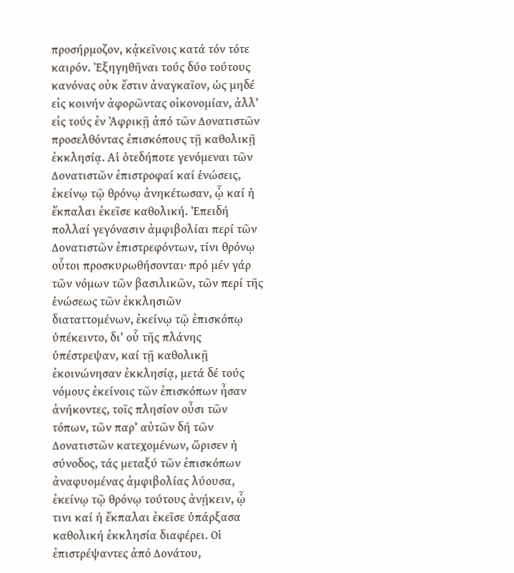προσήρμοζον, κᾀκεῖνοις κατά τόν τότε καιρόν. Ἐξηγηθῆναι τούς δύο τούτους κανόνας οὐκ ἔστιν ἀναγκαῖον, ὡς μηδέ εἰς κοινήν ἀφορῶντας οἰκονομίαν, ἀλλ’ εἰς τούς ἐν Ἀφρικῇ ἀπό τῶν Δονατιστῶν προσελθόντας ἐπισκόπους τῇ καθολικῇ ἐκκλησίᾳ. Αἱ ὁτεδήποτε γενόμεναι τῶν Δονατιστῶν ἐπιστροφαί καί ἑνώσεις, ἐκείνῳ τῷ θρόνῳ ἀνηκέτωσαν, ᾧ καί ἡ ἔκπαλαι ἐκεῖσε καθολική. Ἐπειδή πολλαί γεγόνασιν ἀμφιβολίαι περί τῶν Δονατιστῶν ἐπιστρεφόντων, τίνι θρόνῳ οὗτοι προσκυρωθήσονται∙ πρό μέν γάρ τῶν νόμων τῶν βασιλικῶν, τῶν περί τῆς ἑνώσεως τῶν ἐκκλησιῶν διαταττομένων, ἐκείνῳ τῷ ἐπισκόπῳ ὑπέκειντο, δι’ οὗ τῆς πλάνης ὑπέστρεψαν, καί τῇ καθολικῇ ἐκοινώνησαν ἐκκλησίᾳ, μετά δέ τούς νόμους ἐκείνοις τῶν ἐπισκόπων ἦσαν ἀνήκοντες, τοῖς πλησίον οὖσι τῶν τόπων, τῶν παρ’ αὐτῶν δή τῶν Δονατιστῶν κατεχομένων, ὥρισεν ἡ σύνοδος, τάς μεταξύ τῶν ἐπισκόπων ἀναφυομένας ἀμφιβολίας λύουσα, ἐκείνῳ τῷ θρόνῳ τούτους ἀνῄκειν, ᾧ τινι καί ἡ ἔκπαλαι ἐκεῖσε ὑπάρξασα καθολική ἐκκλησία διαφέρει. Οἱ ἐπιστρέψαντες ἀπό Δονάτου,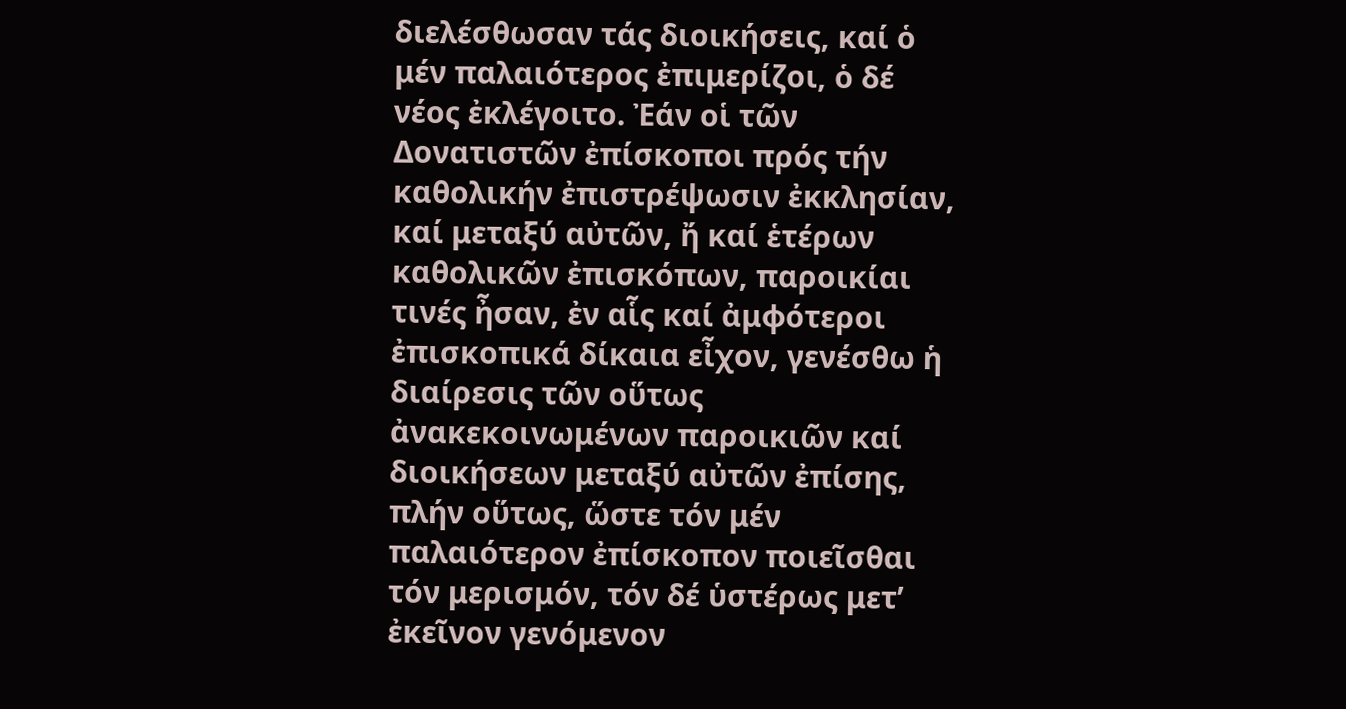διελέσθωσαν τάς διοικήσεις, καί ὁ μέν παλαιότερος ἐπιμερίζοι, ὁ δέ νέος ἐκλέγοιτο. Ἐάν οἱ τῶν Δονατιστῶν ἐπίσκοποι πρός τήν καθολικήν ἐπιστρέψωσιν ἐκκλησίαν, καί μεταξύ αὐτῶν, ἤ καί ἑτέρων καθολικῶν ἐπισκόπων, παροικίαι τινές ἦσαν, ἐν αἷς καί ἀμφότεροι ἐπισκοπικά δίκαια εἶχον, γενέσθω ἡ διαίρεσις τῶν οὕτως ἀνακεκοινωμένων παροικιῶν καί διοικήσεων μεταξύ αὐτῶν ἐπίσης, πλήν οὕτως, ὥστε τόν μέν παλαιότερον ἐπίσκοπον ποιεῖσθαι τόν μερισμόν, τόν δέ ὑστέρως μετ’ ἐκεῖνον γενόμενον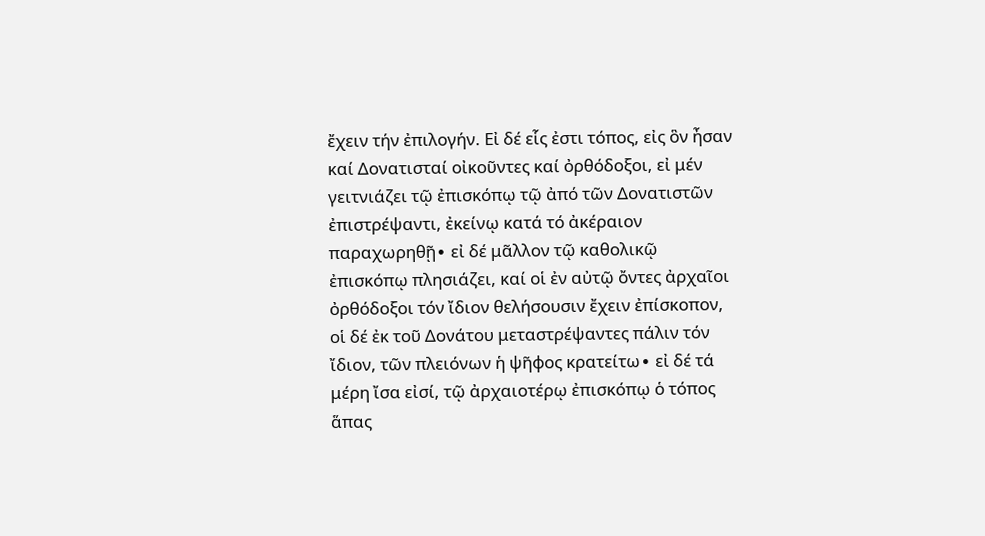ἔχειν τήν ἐπιλογήν. Εἰ δέ εἷς ἐστι τόπος, εἰς ὃν ἦσαν καί Δονατισταί οἰκοῦντες καί ὀρθόδοξοι, εἰ μέν γειτνιάζει τῷ ἐπισκόπῳ τῷ ἀπό τῶν Δονατιστῶν ἐπιστρέψαντι, ἐκείνῳ κατά τό ἀκέραιον παραχωρηθῇ∙ εἰ δέ μᾶλλον τῷ καθολικῷ ἐπισκόπῳ πλησιάζει, καί οἱ ἐν αὐτῷ ὄντες ἀρχαῖοι ὀρθόδοξοι τόν ἴδιον θελήσουσιν ἔχειν ἐπίσκοπον, οἱ δέ ἐκ τοῦ Δονάτου μεταστρέψαντες πάλιν τόν ἴδιον, τῶν πλειόνων ἡ ψῆφος κρατείτω∙ εἰ δέ τά μέρη ἴσα εἰσί, τῷ ἀρχαιοτέρῳ ἐπισκόπῳ ὁ τόπος ἅπας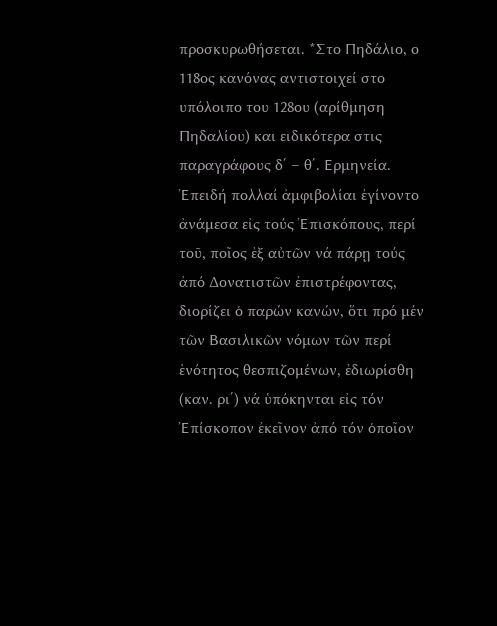προσκυρωθήσεται. *Στο Πηδάλιο, ο 118ος κανόνας αντιστοιχεί στο υπόλοιπο του 128ου (αρίθμηση Πηδαλίου) και ειδικότερα στις παραγράφους δ΄ – θ΄. Ερμηνεία. Ἐπειδή πολλαί ἀμφιβολίαι ἐγίνοντο ἀνάμεσα εἰς τούς Ἐπισκόπους, περί τοῦ, ποῖος ἐξ αὐτῶν νά πάρῃ τούς ἀπό Δονατιστῶν ἐπιστρέφοντας, διορίζει ὁ παρών κανών, ὅτι πρό μέν τῶν Βασιλικῶν νόμων τῶν περί ἑνότητος θεσπιζομένων, ἐδιωρίσθη (καν. ρι΄) νά ὑπόκηνται εἰς τόν Ἐπίσκοπον ἐκεῖνον ἀπό τόν ὁποῖον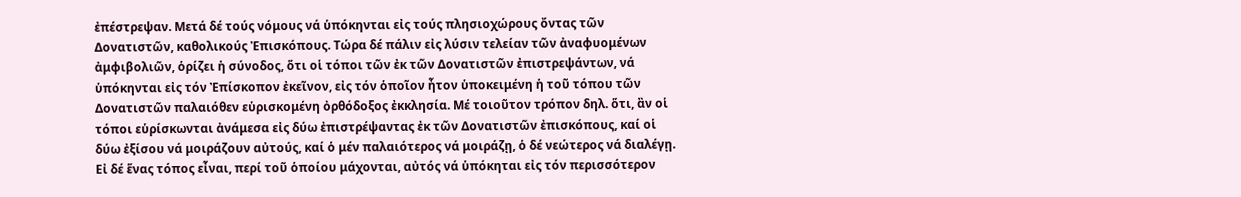ἐπέστρεψαν. Μετά δέ τούς νόμους νά ὑπόκηνται εἰς τούς πλησιοχώρους ὄντας τῶν Δονατιστῶν, καθολικούς Ἐπισκόπους. Τώρα δέ πάλιν εἰς λύσιν τελείαν τῶν ἀναφυομένων ἀμφιβολιῶν, ὁρίζει ἡ σύνοδος, ὅτι οἱ τόποι τῶν ἐκ τῶν Δονατιστῶν ἐπιστρεψάντων, νά ὑπόκηνται εἰς τόν Ἐπίσκοπον ἐκεῖνον, εἰς τόν ὁποῖον ἦτον ὑποκειμένη ἡ τοῦ τόπου τῶν Δονατιστῶν παλαιόθεν εὑρισκομένη ὀρθόδοξος ἐκκλησία. Μέ τοιοῦτον τρόπον δηλ. ὅτι, ἂν οἱ τόποι εὑρίσκωνται ἀνάμεσα εἰς δύω ἐπιστρέψαντας ἐκ τῶν Δονατιστῶν ἐπισκόπους, καί οἱ δύω ἐξίσου νά μοιράζουν αὐτούς, καί ὁ μέν παλαιότερος νά μοιράζῃ, ὁ δέ νεώτερος νά διαλέγῃ. Εἰ δέ ἕνας τόπος εἶναι, περί τοῦ ὁποίου μάχονται, αὐτός νά ὑπόκηται εἰς τόν περισσότερον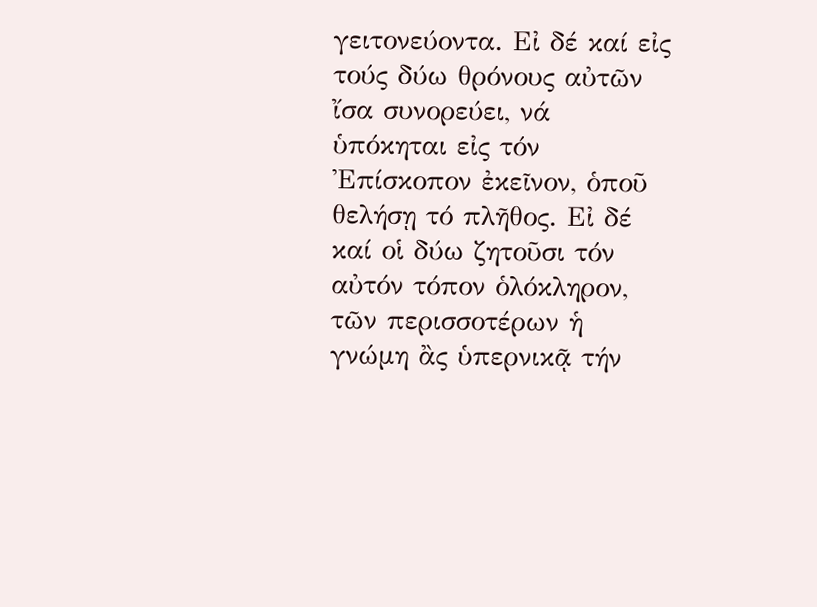γειτονεύοντα. Εἰ δέ καί εἰς τούς δύω θρόνους αὐτῶν ἴσα συνορεύει, νά ὑπόκηται εἰς τόν Ἐπίσκοπον ἐκεῖνον, ὁποῦ θελήσῃ τό πλῆθος. Εἰ δέ καί οἱ δύω ζητοῦσι τόν αὐτόν τόπον ὁλόκληρον, τῶν περισσοτέρων ἡ γνώμη ἂς ὑπερνικᾷ τήν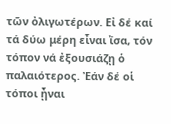τῶν ὀλιγωτέρων. Εἰ δέ καί τά δύω μέρη εἶναι ἴσα, τόν τόπον νά ἐξουσιάζῃ ὁ παλαιότερος. Ἐάν δέ οἱ τόποι ᾖναι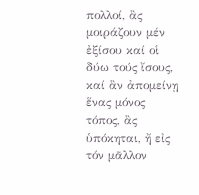πολλοί, ἂς μοιράζουν μέν ἐξίσου καί οἱ δύω τούς ἴσους, καί ἂν ἀπομείνῃ ἕνας μόνος τόπος, ἂς ὑπόκηται, ἤ εἰς τόν μᾶλλον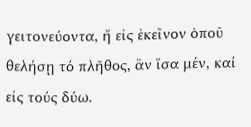γειτονεύοντα, ἤ εἰς ἐκεῖνον ὁποῦ θελήσῃ τό πλῆθος, ἂν ἴσα μέν, καί εἰς τούς δύω.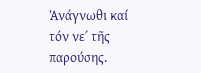Ἀνάγνωθι καί τόν νε΄ τῆς παρούσης.